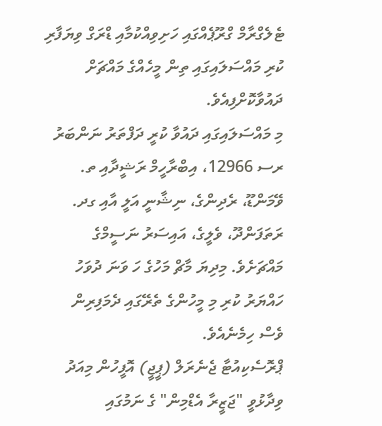ޓެލެގްރާމް ގްރޫޕެއްގައި ހަށިވިއްކުމާއި ޑްރަގް ވިޔަފާރި ކުރި މައްސަލައިގައި ތިން މީހެއްގެ މައްޗަށް ދައުވާކޮށްފިއެވެ.
މި މައްސަލައިގައި ދައުވާ ކުރީ ދަފްތަރު ނަންބަރު ރސ 12966، އިބްރާހީމް ރަޝީދާއި ތ. ވޭމަންޑޫ، ރެދިންގެ، ނިޝާނީ އަލީ އާއި ގދ. ރަތަފަންދޫ، ވެލީގެ، އައިސަރު ނަސީމްގެ މައްޗަށެވެ. މިދިޔަ މާޗް މަހުގެ ހަ ވަނަ ދުވަހު ހައްޔަރު ކުރި މި މީހުންގެ ތެރޭގައި ދެމަފިރިން ވެސް ހިމެނެއެވެ.
ޕްރޮސެކިއުޓާ ޖެނެރަލް (ޕީޖީ) އޮފީހުން މިއަދު ވިދާޅުވީ "ޖަޒީރާ އެޑްމިން" ގެ ނަމުގައި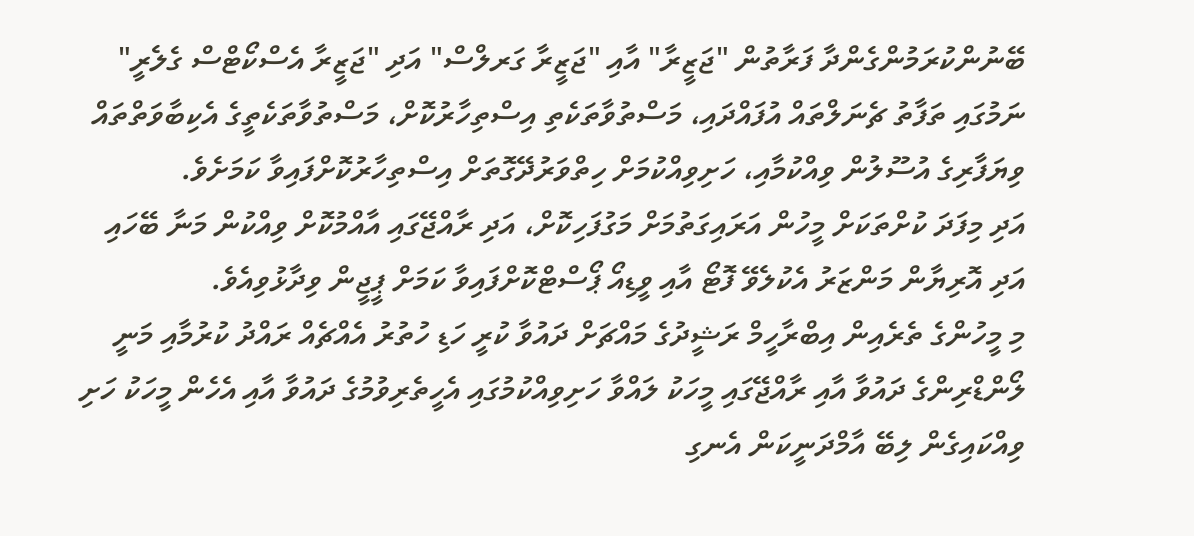ބޭނުންކުރަމުންގެންދާ ފަރާތުން "ޖަޒީރާ" އާއި "ޖަޒީރާ ގަރލްސް" އަދި "ޖަޒީރާ އެސްކޯޓްސް ގެލެރީ" ނަމުގައި ތަފާތު ޗެނަލްތައް އުފައްދައި، މަސްތުވާތަކެތި އިސްތިހާރުކޮށް، މަސްތުވާތަކެތީގެ އެކިބާވަތްތައް ވިޔަފާރިގެ އުސޫލުން ވިއްކުމާއި، ހަށިވިއްކުމަށް ހިތްވަރުދޭގޮތަށް އިސްތިހާރުކޮށްފައިވާ ކަމަށެވެ.
އަދި މިފަދަ ކުށްތަކަށް މީހުން އަރައިގަތުމަށް މަގުފަހިކޮށް، އަދި ރާއްޖޭގައި އާއްމުކޮށް ވިއްކުން މަނާ ބޭހައި އަދި އޮރިޔާން މަންޒަރު އެކުލެވޭ ފޮޓޯ އާއި ވީޑިއޯ ޕޯސްޓްކޮށްފައިވާ ކަމަށް ޕީޖީން ވިދާޅުވިއެވެ.
މި މީހުންގެ ތެރެއިން އިބްރާހީމް ރަޝީދުގެ މައްޗަށް ދައުވާ ކުރީ ހަޑި ހުތުރު އެއްޗެއް ރައްދު ކުރުމާއި މަނީ ލޯންޑްރިންގެ ދައުވާ އާއި ރާއްޖޭގައި މީހަކު ލައްވާ ހަށިވިއްކުމުގައި އެހީތެރިވުމުގެ ދައުވާ އާއި އެހެން މީހަކު ހަށި ވިއްކައިގެން ލިބޭ އާމްދަނީކަން އެނގި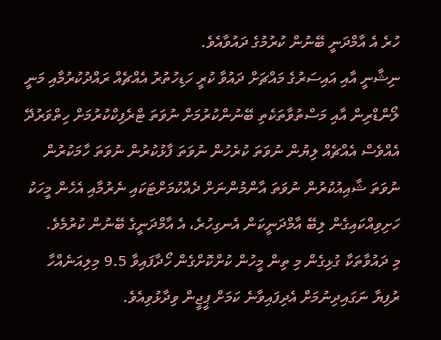ހުރެ އެ އާމްދަނީ ބޭނުން ކުރުމުގެ ދައުވާއެވެ.
ނިޝާނީ އާއި އައިސަރުގެ މައްޗަށް ދައުވާ ކުރީ ހަޑިހުތުރު އެއްޗެއް ރައްދުކުރުމާއި މަނީ ލޯންޑްރިން އާއި މަސްތުވާތަކެތި ބޭނުންކުރުމަށް ނުވަތަ ޓްރެފިކްކުރުމަށް ހިތްވަރުދޭ އެއްވެސް އެއްޗެއް ލިޔުން ނުވަތަ ކުރެހުން ނުވަތަ ފާޅުކުރުން ނުވަތަ ހާމަކުރުން ނުވަތަ ޝާއިއުކުރުން ނުވަތަ އާންމުންނަށް ދެއްކުމަށްޓަކައި ނެރުމާއި އެހެން މީހަކު ހަށިވިއްކައިގެން ލިބޭ އާމްދަނީކަން އެނގިހުރެ، އެ އާމްދަނީގެ ބޭނުން ކުރުމެވެ.
މި ދައުވާތަކާ ގުޅިގެން މި ތިން މީހުން ކުށްކޮށްގެން ހޯދާފައިވާ 9.5 މިލިއަނެއްހާ ރުފިޔާ ނަގައިދިނުމަށް އެދިފައިވާނެ ކަމަށް ޕީޖީން ވިދާޅުވިއެވެ.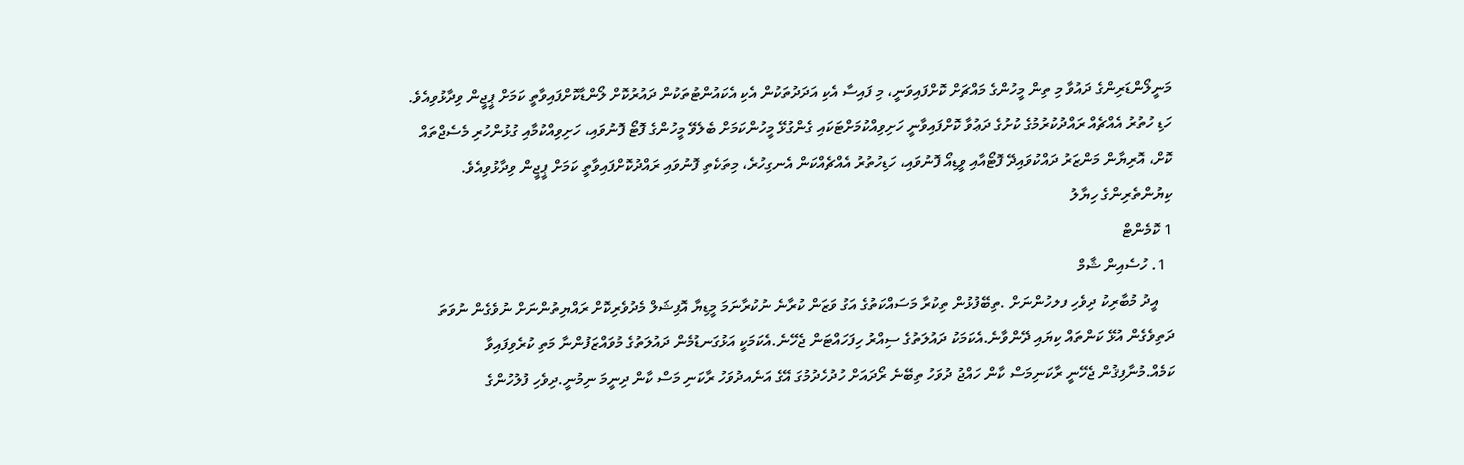މަނީލޯންޑަރިންގެ ދައުވާ މި ތިން މީހުންގެ މައްޗަށް ކޮށްފައިވަނީ، މި ފައިސާ އެކި އަދަދުތަކުން އެކި އެކައުންޓުތަކުން ދައުރުކޮށް ލޯންޑާކޮށްފައިވާތީ ކަމަށް ޕީޖީން ވިދާޅުވިއެވެ.
ހަޑި ހުތުރު އެއްޗެއް ރައްދުކުރުމުގެ ކުށުގެ ދަޢުވާ ކޮށްފައިވާނީ ހަށިވިއްކުމަށްޓަކައި ގެންގުޅޭ މީހުންކަމަށް ބެލެވޭ މީހުންގެ ފޮޓޯ ފޮނުވައި، ހަށިވިއްކުމާއި ގުޅުންހުރި މެސެޖްތައް ކޮށް، އޮރިޔާން މަންޒަރު ދައްކުވައިދޭ ފޮޓޯއާއި ވީޑިއޯ ފޮނުވައި، ހަޑިހުތުރު އެއްޗެއްކަން އެނގިހުރެ، މިތަކެތި ފޮނުވައި ރައްދުކޮށްފައިވާތީ ކަމަށް ޕީޖީން ވިދާޅުވިއެވެ.
ކިޔުންތެރިންގެ ހިޔާލު
1 ކޮމެންޓް
  1. ހުސެއިން ޝާމް
    އީދު މުބާރިކު ދިވެހި ފލހުންނަށް .ތިބޭފުޅުން ތިކުރާ މަސައްކަތުގެ އަގު ވަޒަން ކުރާނެ ނުކުރާނަމަ މީޑިޔާ އޮފިޝަލް މެދުވެރިކޮށް ރައްޔިތުންނަށް ނުވެގެން ނުވަތަ ދަތިވެގެން އުޅޭ ކަންތައް ކިޔައި ދޭންވާނެ.އެކަމަކު ދައުލަތުގެ ސިއްރު ހިފަހައްޓަން ޖެހޭނެ.އެކަމަކީ އަޅުގަނޑުމެން ދައުލަތުގެ މުވައްޒަފުންނާ މަތި ކުރެވިފައިވާ ކަމެއް.މުނާފިޤުން ޖެހޭނީ ރާކަނިމަސް ކާން ހައްޖު ދުވަހު ތިބޭނެ ރޯދައަށް ހުދުހެދުމުގަ އޭގެ އަނެއދުވަހު ރާކަނި މަސް ކާން ދިނީމަ ނިމުނީ.ދިވެހި ފުލުހުންގެ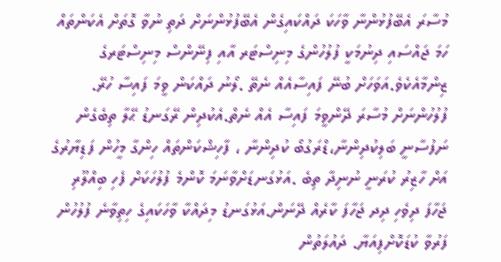މުސާރަ އެބޭފުޅުންނާ ވާހަކަ ދައްކައިގެން އެބޭފުޅުންނަށް ދަތި ނުވާ ގޮތަށް އެކަންތައް ހަމަ ޖައްސައި ދިނުމަކީ ފުލުހުންގެ މިނިސްޓަރ އާއި ފިނޭންސް މިނިސްޓަރގެ ޒިންމާއެކެވެ.އަވަހަށް ބުނޭ ފައިސާއެއް ނެތޭ .ލޯނު ދައްކަން ވީމަ ފައިސާ ހުރޭ. ފުލުހުންނަށް މުސާރަ ދޭންވީމަ ފައިސާ އެއް ނެތް.އެކުދިން ރޭގަނޑު ޙޭލާ ތިބެގެން ނަފުސާނީ ބަލިކުދިންނާ،ޑްރަގުބޯ ކުދިންނާ ، ފާހިޝްކަންތައް ހިންގާ މީހުން ފަޑިޔާރުގެ އަށް ހާޒިރު ކުރަނީ ނުނިދާ ތިބެ .އަޅުގަނޑަށްވާނަމަ ކޮންމެ ފުލުހަކަށް ފެހި ބިއްލޫރި ޖަހާފަ ދިވެހި ދިދ ޖަހާފަ ކާރެއް ދޭނަން.އަޅުގަނޑު މިދައްކާ ވާހަކައިގެ ހިތިވާނެ ފުލުހުން ފަރުވާ ކުޑަކޮށްފިއަޔާ. ދައުލަތުން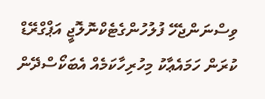ވިސްނަންޖެހޭ ފުލުހުންގެޓެކްނޮލޮޖީ އަޕްގްރޭޑް ކުރަން ހަމައެޢާކު މިހުރިހާކަމެއް އެބަކޯސްދޭން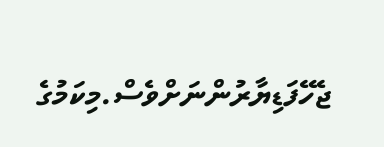ޖެހޭފަޑިޔާރުންނަށްވެސް.މިކަމުގެ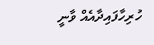ހުރިހާފައިދާއެއް ވާނީ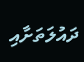ދައުލަތަށާއި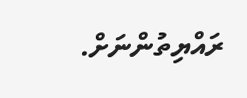ރައްޔިތުންނަށް.